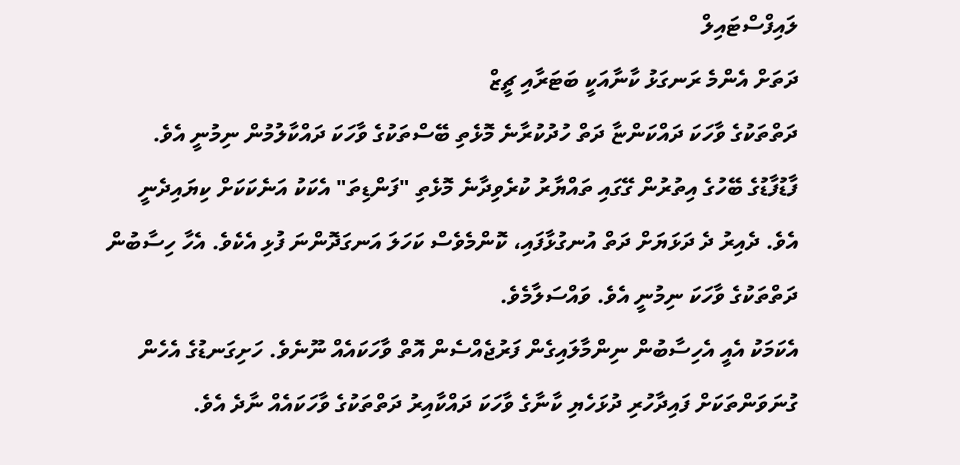ލައިފްސްޓައިލް
ދަތަށް އެންމެ ރަނގަޅު ކާނާއަކީ ބަޓަރާއި ޗީޒް
ދަތްތަކުގެ ވާހަކަ ދައްކަންޏާ ދަތް ހުދުކުރާނެ މޮޅެތި ބޭސްތަކުގެ ވާހަކަ ދައްކާލުމުން ނިމުނީ އެވެ. ފާޑުފާޑުގެ ބޭހުގެ އިތުރުން ގޭގައި ތައްޔާރު ކުރެވިދާނެ މޮޅެތި "ފަންޑިތަ" އެކަކު އަނެކަކަށް ކިޔައިދެނީ އެވެ. ދެއިރު ދެ ދަޅަޔަށް ދަތް އުނގުޅާފައި، ކޮންމެވެސް ކަހަލަ އަނގަދޮންނަ ފުޅި އެކެވެ. އެހާ ހިސާބުން ދަތްތަކުގެ ވާހަކަ ނިމުނީ އެވެ. ވައްސަލާމެވެ.
އެކަމަކު އެއީ އެހިސާބުން ނިންމާލައިގެން ފަރުޖެއްސެން އޮތް ވާހަކައެއް ނޫނެވެ. ހަށިގަނޑުގެ އެހެން ގުނަވަންތަކަށް ފައިދާހުރި ދުޅަހެޔި ކާނާގެ ވާހަކަ ދައްކާއިރު ދަތްތަކުގެ ވާހަކައެއް ނާދެ އެވެ.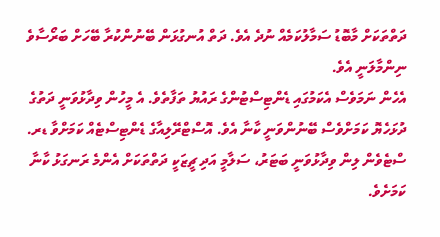ދަތްތަކަށް މާބޮޑު ސަމާލުކަމެއް ނުދެ އެވެ. ދަތް އުނގުޅަން ބޭނުންކުރާ ބޭހަށް ބަރޯސާވެ ނިންމާލަނީ އެވެ.
އެހެން ނަމަވެސް އެކަމުގައި ޑެންޓިސްޓުންގެ ރައުޔު ތަފާތެވެ. އެ މީހުން ވިދާޅުވަނީ ދަތުގެ ދުޅަހެޔޮ ކަމަށްވެސް ބޭނުންވަނީ ކާނާ އެވެ. އޮސްޓްރޭލިއާގެ ޑެންޓިސްޓެއް ކަމަށްވާ ޑރ. ސްޓެވެން ލިން ވިދާޅުވަނީ ބަޓަރު، ސަލާމީ އަދި ޗީޒަކީ ދަތްތަކަށް އެންމެ ރަނގަޅު ކާނާ ކަމަށެވެ.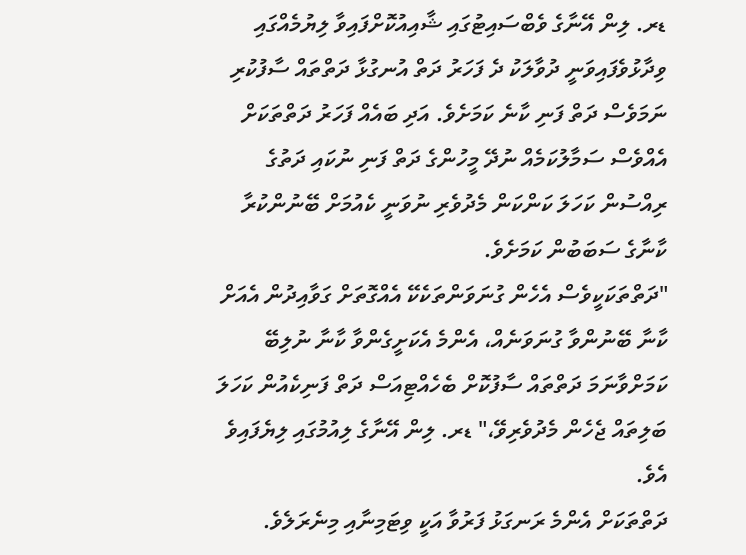ޑރ. ލިން އޭނާގެ ވެބްސައިޓުގައި ޝާއިއުކޮށްފައިވާ ލިޔުމެއްގައި ވިދާޅުވެފައިވަނީ ދުވާލަކު ދެ ފަހަރު ދަތް އުނގުޅާ ދަތްތައް ސާފުކުރި ނަމަވެސް ދަތް ފަނި ކާނެ ކަމަށެވެ. އަދި ބައެއް ފަހަރު ދަތްތަކަށް އެއްވެސް ސަމާލުކަމެއް ނުދޭ މީހުންގެ ދަތް ފަނި ނުކައި ދަތުގެ ރިއްސުން ކަހަލަ ކަންކަން މެދުވެރި ނުވަނީ ކެއުމަށް ބޭނުންކުރާ ކާނާގެ ސަބަބުން ކަމަށެވެ.
"ދަތްތަކަކީވެސް އެހެން ގުނަވަންތަކެކޭ އެއްގޮތަށް ގަވާއިދުން އެއަށް ކާނާ ބޭނުންވާ ގުނަވަނެއް، އެންމެ އެކަށީގެންވާ ކާނާ ނުލިބޭ ކަމަށްވާނަމަ ދަތްތައް ސާފުކޮށް ބެހެއްޓިއަސް ދަތް ފަނިކެއުން ކަހަލަ ބަލިތައް ޖެހެން މެދުވެރިވޭ،" ޑރ. ލިން އޭނާގެ ލިއުމުގައި ލިޔެފައިވެ އެވެ.
ދަތްތަކަށް އެންމެ ރަނގަޅު ފަރުވާ އަކީ ވިޓަމިނާއި މިނެރަލެވެ.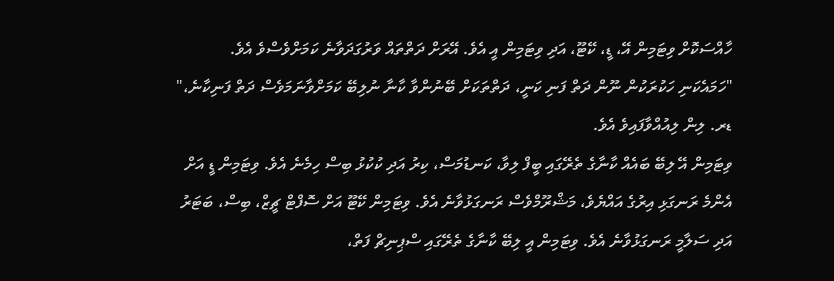ހާއްސަކޮށް ވިޓަމިން އޭ، ޑީ، ކޭޓޫ، އަދި ވިޓަމިން އީ އެވެ. އޭރަށް ދަތްތައް ވަރުގަދަވާނެ ކަމަށްވެސްވެ އެވެ.
"ހަމައެކަނި ހަކުރަކުން ނޫން ދަތް ފަނި ކަނީ، ދަތްތަކަށް ބޭނުންވާ ކާނާ ނުލިބޭ ކަމަށްވާނަމަވެސް ދަތް ފަނިކާނެ،" ޑރ. ލިން ލިއުއްވާފައިވެ އެވެ.
ވިޓަމިން އޭ ލިބޭ ބައެއް ކާނާގެ ތެރޭގައި ބީފް ލިވާ، ކަނޑުމަސް، ކިރު އަދި ކުކުޅު ބިސް ހިމެނެ އެވެ. ވިޓަމިން ޑީ އަށް އެންމެ ރަނގަޅި އިރުގެ އައްޔެވެ، މަޝްރޫމްވެސް ރަނގަޅުވާނެ އެވެ. ވިޓަމިން ކޭޓޫ އަށް ސޮފްޓް ޗީޒް، ބިސް، ބަޓަރު އަދި ސަލާމީ ރަނގަޅުވާނެ އެވެ. ވިޓަމިން އީ ލިބޭ ކާނާގެ ތެރޭގައި ސްޕިނިޗް ފަތް،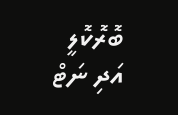ބޮރޮކޮލީ އަދި ނަޓް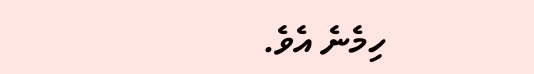ހިމެނެ އެވެ.